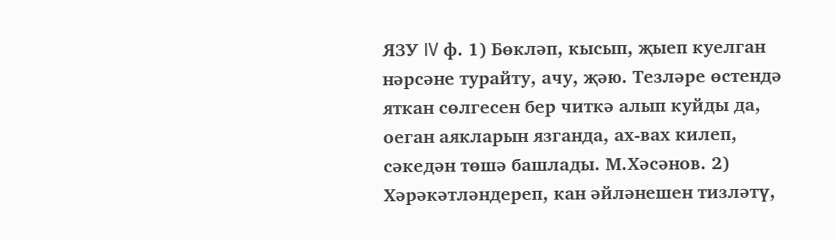ЯЗУ IV ф. 1) Бөкләп, кысып, җыеп куелган нәрсәне турайту, ачу, җәю. Тезләре өстендә яткан сөлгесен бер читкә алып куйды да, оеган аякларын язганда, ах-вах килеп, сәкедән төшә башлады. М.Хәсәнов. 2) Хәрәкәтләндереп, кан әйләнешен тизләтү,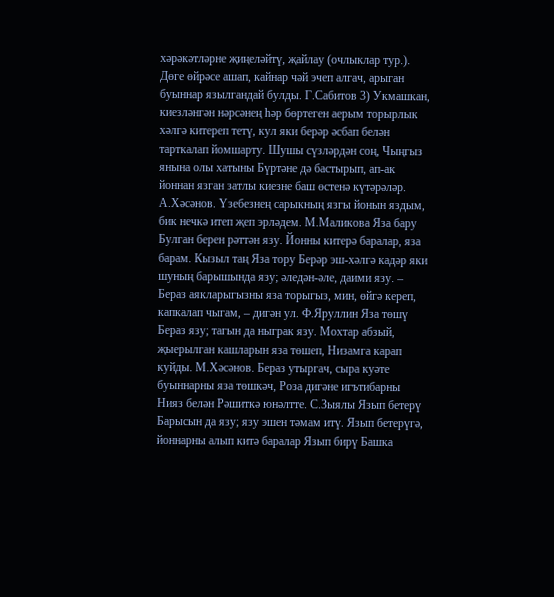хәрәкәтләрне җиңеләйтү, җайлау (очлыклар тур.). Дөге өйрәсе ашап, кайнар чәй эчеп алгач, арыган буыннар язылгандай булды. Г.Сабитов 3) Укмашкан, киезләнгән нәрсәнең һәр бөртеген аерым торырлык хәлгә китереп тетү, кул яки берәр әсбап белән тарткалап йомшарту. Шушы сүзләрдән соң, Чыңгыз янына олы хатыны Бүртәне дә бастырып, ап-ак йоннан язган затлы киезне баш өстенә күтәрәләр. А.Хәсәнов. Үзебезнең сарыкның язгы йонын яздым, бик нечкә итеп җеп эрләдем. М.Маликова Яза бару Булган берен рәттән язу. Йонны китерә баралар, яза барам. Кызыл таң Яза тору Берәр эш-хәлгә кадәр яки шуның барышында язу; әледән-әле, даими язу. – Бераз аякларыгызны яза торыгыз, мин, өйгә кереп, капкалап чыгам, – дигән ул. Ф.Яруллин Яза төшү Бераз язу; тагын да ныграк язу. Мохтар абзый, җыерылган кашларын яза төшеп, Низамга карап куйды. М.Хәсәнов. Бераз утыргач, сыра куәте буыннарны яза төшкәч, Роза дигәне игътибарны Нияз белән Рәшиткә юнәлтте. С.Зыялы Язып бетерү Барысын да язу; язу эшен тәмам итү. Язып бетерүгә, йоннарны алып китә баралар Язып бирү Башка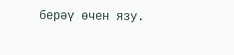берәү өчен язу.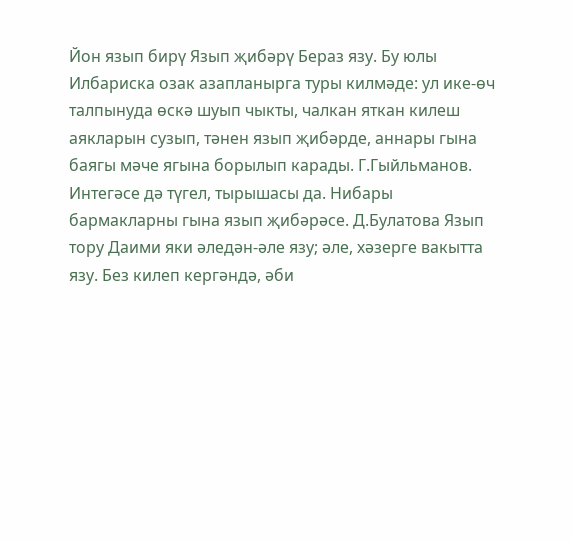Йон язып бирү Язып җибәрү Бераз язу. Бу юлы Илбариска озак азапланырга туры килмәде: ул ике-өч талпынуда өскә шуып чыкты, чалкан яткан килеш аякларын сузып, тәнен язып җибәрде, аннары гына баягы мәче ягына борылып карады. Г.Гыйльманов. Интегәсе дә түгел, тырышасы да. Нибары бармакларны гына язып җибәрәсе. Д.Булатова Язып тору Даими яки әледән-әле язу; әле, хәзерге вакытта язу. Без килеп кергәндә, әби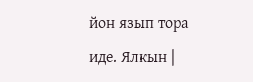йон язып тора иде. Ялкын |